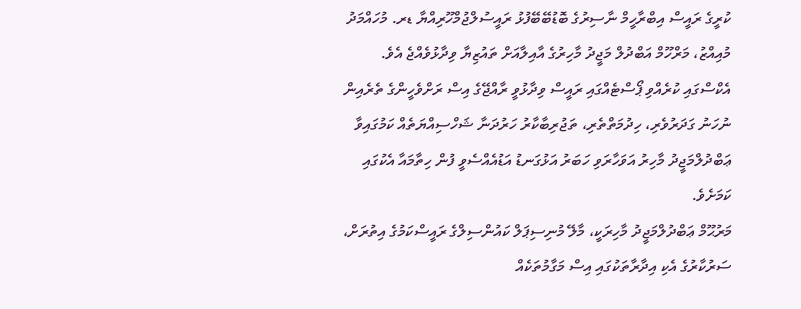ކުރީގެ ރައީސް އިބްރާހީމް ނާސިރުގެ ބޮޑުބޭބޭފުޅު ރައީސުލްޖުމްހޫރިއްޔާ ޑރ. މުހައްމަދު މުއިއްޒު، މަރްހޫމް އަބްދުލް މަޖީދު މާހިރުގެ އާއިލާއަށް ތައުޒިޔާ ވިދާޅުވެއްޖެ އެވެ.
އެކްސްގައި ކުރެއްވި ޕޯސްޓެއްގައި ރައީސް ވިދާޅުވީ ރާއްޖޭގެ އިސް ރަށްވެހީންގެ ތެރެއިން ނުހަނު ގަދަރުވެރި، ހިދުމަތްތެރި، ތަޖުރިބާކާރު ހަރުދަނާ ޝަހްސިއްޔަތެއް ކަމުގައިވާ ޢަބްދުލްމަޖީދު މާހިރު އަވަހާރަވި ހަބަރު އަޅުގަނޑު އަޑުއެއްސެވީ ފުން ހިތާމައާ އެކުގައި ކަމަށެވެ.
މަރުޙޫމް ޢަބްދުލްމަޖީދު މާހިރަކީ، މާލޭ މުނިސިޕަލް ކައުންސިލްގެ ރައީސްކަމުގެ އިތުރަށް، ސަރުކާރުގެ އެކި އިދާރާތަކުގައި އިސް މަގާމުތަކެއް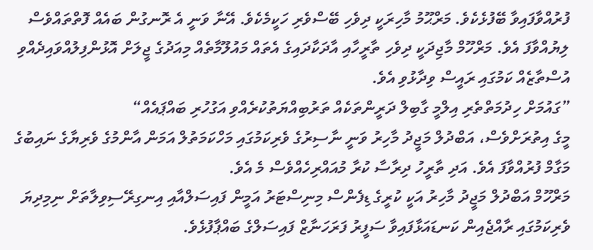ފުރުއްވާފައިވާ ބޭފުޅެކެވެ. މަރްޙޫމު މާހިރަކީ ދިވެހި ބޭސްވެރި ހަކީމެކެވެ. އޭނާ ވަނީ އެ ރޮނގުން ބައެއް ފޮތްތައްވެސް ލިޔުއްވާފަ އެވެ. މަރްހޫމް މާޖިދަކީ ދިވެހި ތާރީހާއި އާދަކާދައިގެ އެތައް މައުލޫމާތެއް މިއަދުގެ ޖީލަށް އޮޅުންފިލުއްވައިދެއްވި އުސްތާޒެއް ކަމުގައި ރައީސް ވިދާޅުވި އެވެ.
”ގައުމަށް ހިދުމަތްތެރި އިލްމީ ގާބިލް ދަރީންތަކެއް ތަރުބިއްޔަތުކުރެއްވި އަގުހުރި ބައްޕައެއް“
މީގެ އިތުރަށްވެސް، އަބްދުލް މަޖީދު މާހިރު ވަނީ ނާސިރުގެ ވެރިކަމުގައި މަހްކަމަތުލް އަމަން އާންމުގެ ވެރިޔާގެ ނައިބުގެ މަގާމް ފުރުއްވާފަ އެވެ. އަދި ތާރީހު ދިރާސާ ކުރާ މުއައްރިހެއްވެސް މެ އެވެ.
މަރްހޫމް އަބްދުލް މަޖީދު މާހިރު އަކީ ކުރީގެ ޑިފެންސް މިނިސްޓަރު އަމީން ފައިސަލްއާއި އިނގިރޭސިވިލާތަށް ނިމިދިޔަ ވެރިކަމުގައި ރާއްޖެއިން ކަނޑައަޅާފައިވާ ސަފީރު ފަރަހަނާޒް ފައިސަލްގެ ބައްޕާފުޅެވެ.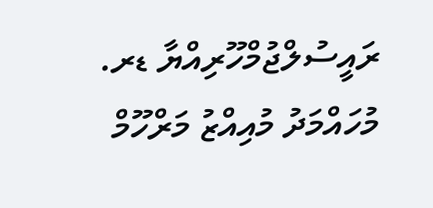ރައީސުލްޖުމްހޫރިއްޔާ ޑރ. މުހައްމަދު މުއިއްޒު މަރްހޫމް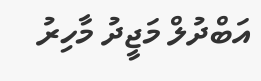އަބްދުލް މަޖީދު މާހިރު